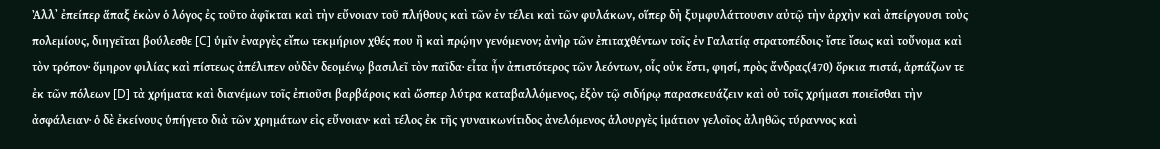Ἀλλ᾽ ἐπείπερ ἅπαξ ἑκὼν ὁ λόγος ἐς τοῦτο ἀφῖκται καὶ τὴν εὔνοιαν τοῦ πλήθους καὶ τῶν ἐν τέλει καὶ τῶν φυλάκων, οἵπερ δὴ ξυμφυλάττουσιν αὐτῷ τὴν ἀρχὴν καὶ ἀπείργουσι τοὺς πολεμίους, διηγεῖται βούλεσθε [C] ὑμῖν ἐναργὲς εἴπω τεκμήριον χθές που ἢ καὶ πρῴην γενόμενον; ἀνὴρ τῶν ἐπιταχθέντων τοῖς ἐν Γαλατίᾳ στρατοπέδοις· ἴστε ἴσως καὶ τοὔνομα καὶ τὸν τρόπον· ὅμηρον φιλίας καὶ πίστεως ἀπέλιπεν οὐδὲν δεομένῳ βασιλεῖ τὸν παῖδα· εἶτα ἦν ἀπιστότερος τῶν λεόντων, οἷς οὐκ ἔστι, φησί, πρὸς ἄνδρας(470) ὅρκια πιστά, ἁρπάζων τε ἐκ τῶν πόλεων [D] τὰ χρήματα καὶ διανέμων τοῖς ἐπιοῦσι βαρβάροις καὶ ὥσπερ λύτρα καταβαλλόμενος, ἐξὸν τῷ σιδήρῳ παρασκευάζειν καὶ οὐ τοῖς χρήμασι ποιεῖσθαι τὴν ἀσφάλειαν· ὁ δὲ ἐκείνους ὑπήγετο διὰ τῶν χρημάτων εἰς εὔνοιαν· καὶ τέλος ἐκ τῆς γυναικωνίτιδος ἀνελόμενος ἁλουργὲς ἱμάτιον γελοῖος ἀληθῶς τύραννος καὶ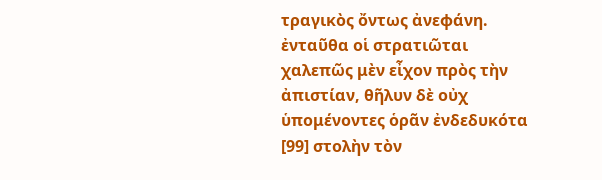τραγικὸς ὄντως ἀνεφάνη. ἐνταῦθα οἱ στρατιῶται χαλεπῶς μὲν εἶχον πρὸς τὴν ἀπιστίαν, θῆλυν δὲ οὐχ ὑπομένοντες ὁρᾶν ἐνδεδυκότα [99] στολὴν τὸν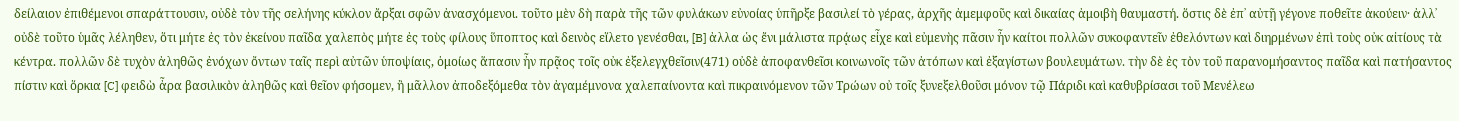δείλαιον ἐπιθέμενοι σπαράττουσιν, οὐδὲ τὸν τῆς σελήνης κύκλον ἄρξαι σφῶν ἀνασχόμενοι. τοῦτο μὲν δὴ παρὰ τῆς τῶν φυλάκων εὐνοίας ὑπῆρξε βασιλεί τὸ γέρας, ἀρχῆς ἀμεμφοῦς καὶ δικαίας ἀμοιβὴ θαυμαστή. ὅστις δὲ ἐπ᾽ αὐτῇ γέγονε ποθεῖτε ἀκούειν· ἀλλ᾽ οὐδὲ τοῦτο ὑμᾶς λέληθεν, ὅτι μήτε ἐς τὸν ἐκείνου παῖδα χαλεπὸς μήτε ἐς τοὺς φίλους ὕποπτος καὶ δεινὸς εἵλετο γενέσθαι, [B] ἀλλα ὡς ἔνι μάλιστα πρᾴως εἶχε καὶ εὐμενὴς πᾶσιν ἦν καίτοι πολλῶν συκοφαντεῖν ἐθελόντων καὶ διηρμένων ἐπὶ τοὺς οὐκ αἰτίους τὰ κέντρα. πολλῶν δὲ τυχὸν ἀληθῶς ἐνόχων ὄντων ταῖς περὶ αὐτῶν ὑποψίαις, ὁμοίως ἅπασιν ἦν πρᾷος τοῖς οὐκ ἐξελεγχθεῖσιν(471) οὐδὲ ἀποφανθεῖσι κοινωνοῖς τῶν ἀτόπων καὶ ἐξαγίστων βουλευμάτων. τὴν δὲ ἐς τὸν τοῦ παρανομήσαντος παῖδα καὶ πατήσαντος πίστιν καὶ ὅρκια [C] φειδὼ ἆρα βασιλικὸν ἀληθῶς καὶ θεῖον φήσομεν, ἢ μᾶλλον ἀποδεξόμεθα τὸν ἀγαμέμνονα χαλεπαίνοντα καὶ πικραινόμενον τῶν Τρώων οὐ τοῖς ξυνεξελθοῦσι μόνον τῷ Πάριδι καὶ καθυβρίσασι τοῦ Μενέλεω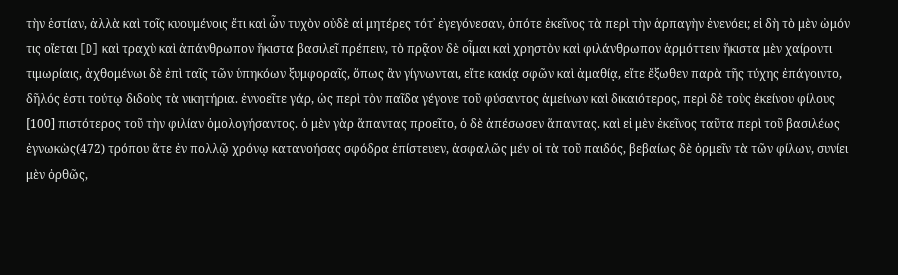τὴν ἑστίαν, ἀλλὰ καὶ τοῖς κυουμένοις ἔτι καὶ ὧν τυχὸν οὐδὲ αἱ μητέρες τότ᾽ ἐγεγόνεσαν, ὁπότε ἐκεῖνος τὰ περὶ τὴν ἁρπαγὴν ἐνενόει; εἰ δὴ τὸ μὲν ὠμόν τις οἴεται [D] καὶ τραχὺ καὶ ἀπάνθρωπον ἥκιστα βασιλεῖ πρέπειν, τὸ πρᾷον δὲ οἶμαι καὶ χρηστὸν καὶ φιλάνθρωπον ἁρμόττειν ἥκιστα μὲν χαίροντι τιμωρίαις, ἀχθομένωι δὲ ἐπὶ ταῖς τῶν ὑπηκόων ξυμφοραῖς, ὅπως ἂν γίγνωνται, εἴτε κακίᾳ σφῶν καὶ ἀμαθίᾳ, εἴτε ἔξωθεν παρὰ τῆς τύχης ἐπάγοιντο, δῆλός ἐστι τούτῳ διδοὺς τὰ νικητήρια. ἐννοεῖτε γάρ, ὡς περὶ τὸν παῖδα γέγονε τοῦ φύσαντος ἀμείνων καὶ δικαιότερος, περὶ δὲ τοὺς ἐκείνου φίλους [100] πιστότερος τοῦ τὴν φιλίαν ὁμολογήσαντος. ὁ μὲν γὰρ ἅπαντας προεῖτο, ὁ δὲ ἀπέσωσεν ἅπαντας. καὶ εἰ μὲν ἐκεῖνος ταῦτα περὶ τοῦ βασιλέως ἐγνωκὼς(472) τρόπου ἅτε ἐν πολλῷ χρόνῳ κατανοήσας σφόδρα ἐπίστευεν, ἀσφαλῶς μέν οἱ τὰ τοῦ παιδός, βεβαίως δὲ ὁρμεῖν τὰ τῶν φίλων, συνίει μὲν ὀρθῶς,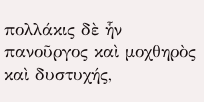πολλάκις δὲ ἧν πανοῦργος καὶ μοχθηρὸς καὶ δυστυχής,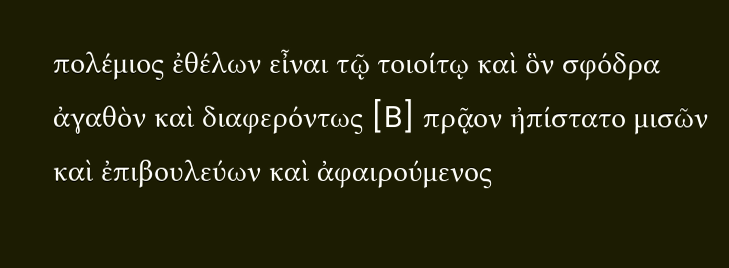πολέμιος ἐθέλων εἶναι τῷ τοιοίτῳ καὶ ὃν σφόδρα ἀγαθὸν καὶ διαφερόντως [B] πρᾷον ἠπίστατο μισῶν καὶ ἐπιβουλεύων καὶ ἀφαιρούμενος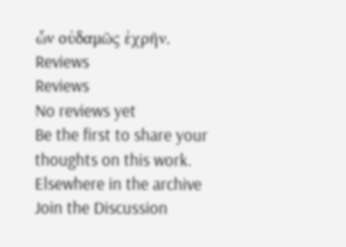ὧν οὐδαμῶς ἐχρῆν.
Reviews
Reviews
No reviews yet
Be the first to share your thoughts on this work.
Elsewhere in the archive
Join the Discussion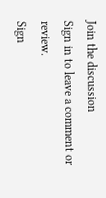Join the discussion
Sign in to leave a comment or review.
Sign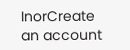InorCreate an account